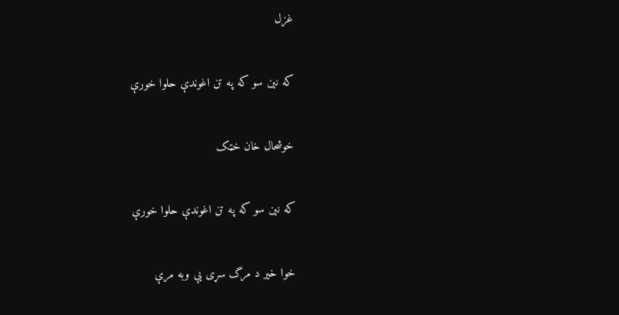غزل

که نين سو که په تن اغوندې حلوا خورې

خوشحال خان خټک

که نين سو که په تن اغوندې حلوا خورې

خوا خير د مرگ سړی يې وبه مرې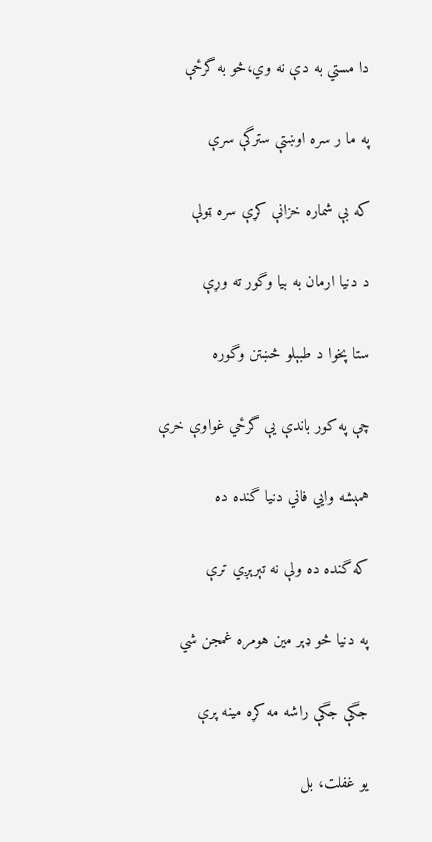دا مستي به دې نه وي،څو به گرځې

په ما ر سره اوښتې سترگې سرې

که بې شماره خزانې کړې سره ټولې

د دنيا ارمان به بيا وگور ته وړې

ستا پخوا د طبېلو څښتن وگوره

چې په کور باندې يې گرځي غواوې خرې

همېشه وايي فاني دنيا گنده ده

که گنده ده ولې نه تېرېږي ترې

په دنيا څو ډېر مين هومره غمجن شي

جگې جگې راشه مه کړه مينه پرې

يو غفلت، بل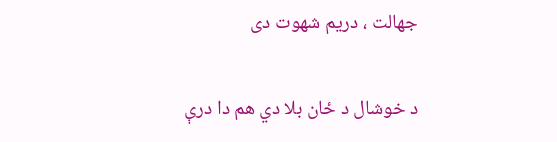جهالت ، دريم شهوت دی

د خوشال د ځان بلا دي هم دا درې